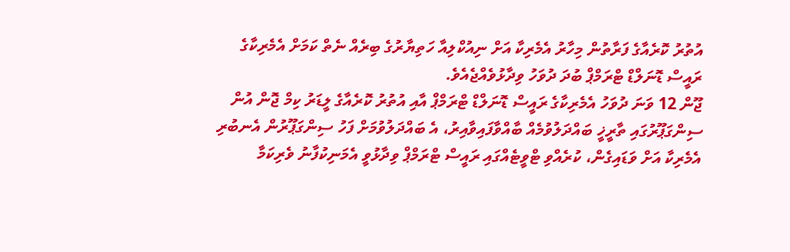އުތުރު ކޮރެއާގެ ފަރާތުން މިހާރު އެމެރިކާ އަށް ނިއުކްލިއާ ހަތިޔާރުގެ ބިރެއް ނެތް ކަމަށް އެމެރިކާގެ ރައީސް ޑޮނަލްޑް ޓްރަމްޕް ބުދަ ދުވަހު ވިދާޅުވެއްޖެއެވެ.
ޖޫން 12 ވަނަ ދުވަހު އެމެރިކާގެ ރައީސް ޑޮނަލްޑް ޓްރަމްޕް އާއި އުތުރު ކޮރެއާގެ ލީޑަރު ކިމް ޖޮން އުން ސިންގަޕޫރުގައި ތާރީޚީ ބައްދަލުވުމެއް ބާއްވާފައިވާއިރު، އެ ބައްދަލުވުމަށް ފަހު ސިންގަޕޫރުން އެނބުރި އެމެރިކާ އަށް ވަޑައިގެން، ކުރެއްވި ޓްވީޓެއްގައި ރައީސް ޓްރަމްޕް ވިދާޅުވީ އެމަނިކުފާނު ވެރިކަމާ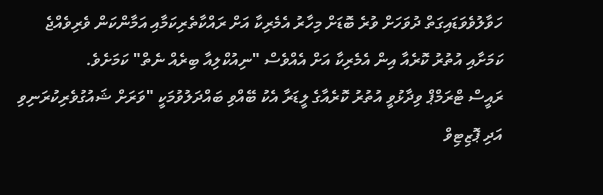ހަވާލުވެވަޑައިގަތް ދުވަހަށް ވުރެ ބޮޑަށް މިހާރު އެމެރިކާ އަށް ރައްކާތެރިކަމާއި އަމާންކަން ވެރިވެއްޖެ ކަމަށާއި އުތުރު ކޮރެއާ އިން އެމެރިކާ އަށް އެއްވެސް "ނިއުކްލިއާ ބިރެއް ނެތް" ކަމަށެވެ.
ރައީސް ޓްރަމްޕް ވިދާޅުވީ އުތުރު ކޮރެއާގެ ލީޑަރާ އެކު ބޭއްވި ބައްދަލުވުމަކީ "ވަރަށް ޝައުގުވެރިކުރަނިވި އަދި ޕޮޒިޓިވް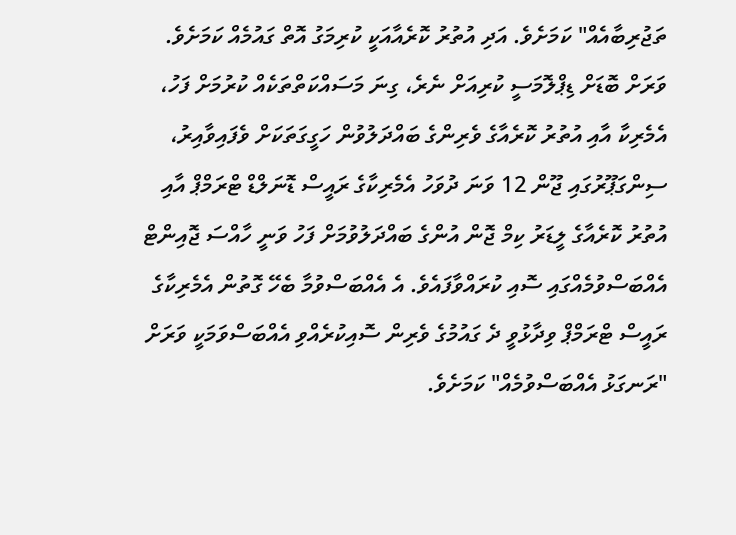ތަޖުރިބާއެއް" ކަމަށެވެ. އަދި އުތުރު ކޮރެއާއަކީ ކުރިމަގު އޮތް ގައުމެއް ކަމަށެވެ.
ވަރަށް ބޮޑަށް ޑިޕްލޮމަސީ ކުރިއަށް ނެރެ، ގިނަ މަސައްކަތްތަކެއް ކުރުމަށް ފަހު، އެމެރިކާ އާއި އުތުރު ކޮރެއާގެ ވެރިންގެ ބައްދަލުވުން ހަގީގަތަކަށް ވެފައިވާއިރު، ސިންގަޕޫރުގައި ޖޫން 12 ވަނަ ދުވަހު އެމެރިކާގެ ރައީސް ޑޮނަލްޑް ޓްރަމްޕް އާއި އުތުރު ކޮރެއާގެ ލީޑަރު ކިމް ޖޮން އުންގެ ބައްދަލުވުމަށް ފަހު ވަނީ ހާއްސަ ޖޮއިންޓް އެއްބަސްވުމެއްގައި ސޮއި ކުރައްވާފައެވެ. އެ އެއްބަސްވުމާ ބެހޭ ގޮތުން އެމެރިކާގެ ރައީސް ޓްރަމްޕް ވިދާޅުވީ ދެ ގައުމުގެ ވެރިން ސޮއިކުރެއްވި އެއްބަސްވަމަކީ ވަރަށް "ރަނގަޅު އެއްބަސްވުމެއް" ކަމަށެވެ.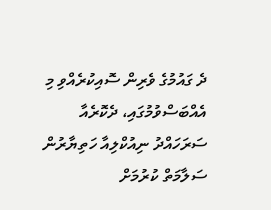ދެ ގައުމުގެ ވެރިން ސޮއިކުރެއްވި މި އެއްބަސްވުމުގައި، ދެކޮރެއާ ސަރަހައްދު ނިއުކްލިއާ ހަތިޔާރުން ސަލާމަތް ކުރުމަށް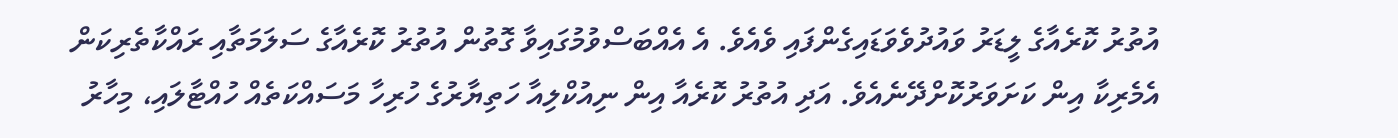އުތުރު ކޮރެއާގެ ލީޑަރު ވައުދުވެވަޑައިގެންފައި ވެއެވެ. އެ އެއްބަސްވުމުގައިވާ ގޮތުން އުތުރު ކޮރެއާގެ ސަލަމަތާއި ރައްކާތެރިކަން އެމެރިކާ އިން ކަށަވަރުކޮށްދޭނެއެވެ. އަދި އުތުރު ކޮރެއާ އިން ނިއުކްލިއާ ހަތިޔާރުގެ ހުރިހާ މަސައްކަތެއް ހުއްޓާލައި، މިހާރު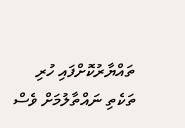ތައްޔާރުކޮށްފައި ހުރި ތަކެތި ނައްތާލުމަށް ވެސް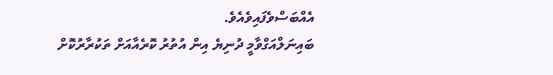އެއްބަސްވެފައިވެއެވެ.
ބައިނަލްއަގްވާމީ ދުނިޔެ އިން އުތުރު ކޮރެއާއަށް ތަކުރާރުކޮށް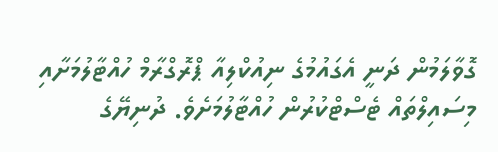ގޮވާލަމުން ދަނީ އެގައުމުގެ ނިއުކްލިއާ ޕްރޮގްރާމް ހުއްޓާލުމަށާއި މިސައިލްތައް ޓެސްޓްކުރުން ހުއްޓާލުމަށެވެ. ދުނިޔޭގެ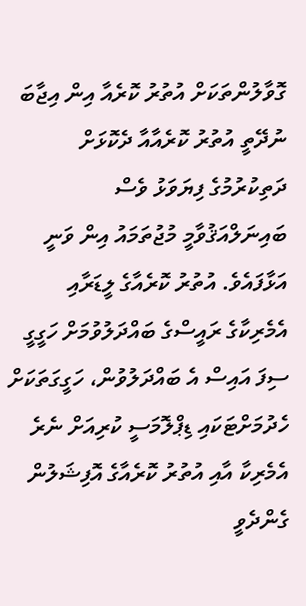ގޮވާލުންތަކަށް އުތުރު ކޮރެއާ އިން އިޖާބަ ނުދޭތީ އުތުރު ކޮރެއާއާ ދެކޮޅަށް ދަތިކުރުމުގެ ފިޔަވަޅު ވެސް ބައިނަލްއަޤުވާމީ މުޖުތަމައު އިން ވަނީ އަޅާފައެވެ. އުތުރު ކޮރެއާގެ ލީޑަރާއި އެމެރިކާގެ ރައީސްގެ ބައްދަލުވުމަށް ހަގީގީ ސިފަ އައިސް އެ ބައްދަލުވުން، ހަގީގަތަކަށް ހެދުމަށްޓަކައި ޑިޕްލޮމަސީ ކުރިއަށް ނެރެ އެމެރިކާ އާއި އުތުރު ކޮރެއާގެ އޮފިޝަލުން ގެންދެވީ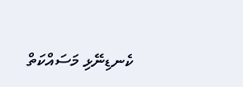ކެނޑިނޭޅި މަސައްކަތް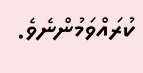ކުރައްވަމުންނެވެ.